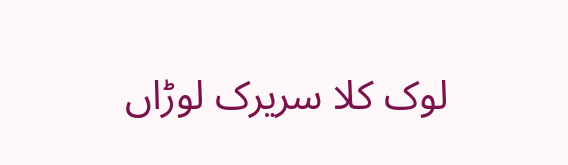لوک کلا سریرک لوڑاں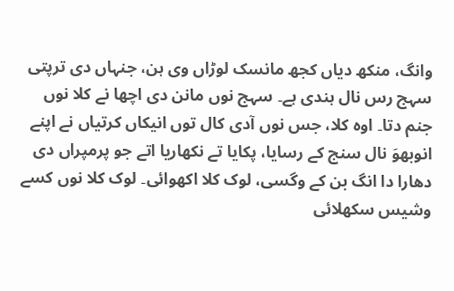وانگ، منکھ دیاں کجھ مانسک لوڑاں وی ہن، جنہاں دی ترپتی سہج رس نال ہندی ہے۔ سہج نوں مانن دی اچھا نے کلا نوں جنم دتا۔ اوہ کلا، جس نوں آدی کال توں انیکاں کرتیاں نے اپنے انوبھوَ نال سنج کے رسایا، پکایا تے نکھاریا اتے جو پرمپراں دی دھارا دا انگ بن کے وگسی، لوک کلا اکھوائی۔ لوک کلا نوں کسے وشیس سکھلائی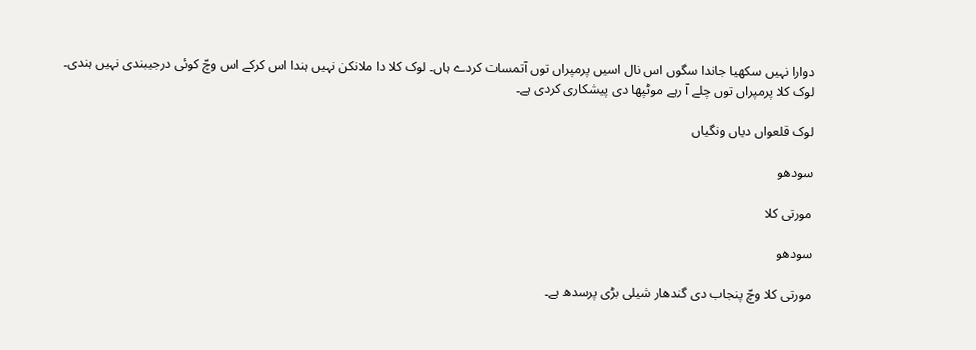دوارا نہیں سکھیا جاندا سگوں اس نال اسیں پرمپراں توں آتمسات کردے ہاں۔ لوک کلا دا ملانکن نہیں ہندا اس کرکے اس وچّ کوئی درجیبندی نہیں ہندی۔ لوک کلا پرمپراں توں چلے آ رہے موٹپھا دی پیشکاری کردی ہے۔

لوک قلعواں دیاں ونگیاں

سودھو

مورتی کلا

سودھو

مورتی کلا وچّ پنجاب دی گندھار شیلی بڑی پرسدھ ہے۔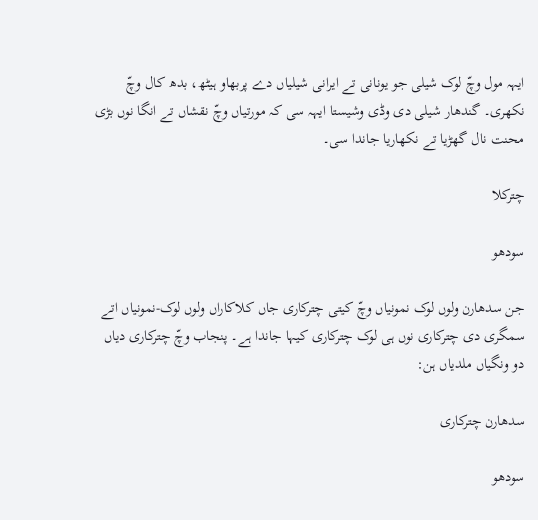ایہہ مول وچّ لوک شیلی جو یونانی تے ایرانی شیلیاں دے پربھاو ہیٹھ، بدھ کال وچّ نکھری۔ گندھار شیلی دی وڈی وشیستا ایہہ سی کہ مورتیاں وچّ نقشاں تے انگا نوں بڑی محنت نال گھڑیا تے نکھاریا جاندا سی۔

چترکلا

سودھو

جن سدھارن ولوں لوک نمونیاں وچّ کیتی چترکاری جاں کلاکاراں ولوں لوک-نمونیاں اتے سمگری دی چترکاری نوں ہی لوک چترکاری کیہا جاندا ہے۔ پنجاب وچّ چترکاری دیاں دو ونگیاں ملدیاں ہن:

سدھارن چترکاری

سودھو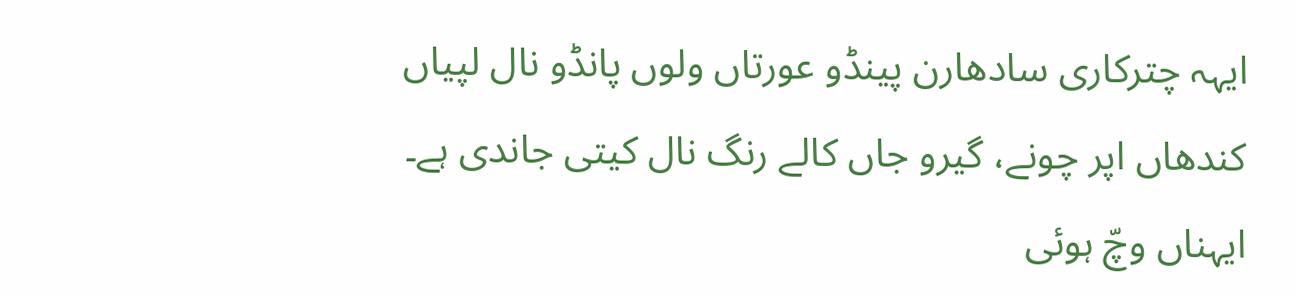ایہہ چترکاری سادھارن پینڈو عورتاں ولوں پانڈو نال لپیاں کندھاں اپر چونے، گیرو جاں کالے رنگ نال کیتی جاندی ہے۔ ایہناں وچّ ہوئی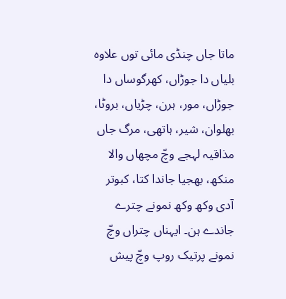ماتا جاں چنڈی مائی توں علاوہ بلیاں دا جوڑاں، کھرگوساں دا جوڑاں، مور، ہرن، چڑیاں، بروٹا، بھلوان، شیر، ہاتھی، مرگ جاں مذاقیہ لہجے وچّ مچھاں والا منکھ، بھجیا جاندا کتا، کبوتر آدی وکھ وکھ نمونے چترے جاندے ہن۔ ایہناں چتراں وچّ نمونے پرتیک روپ وچّ پیش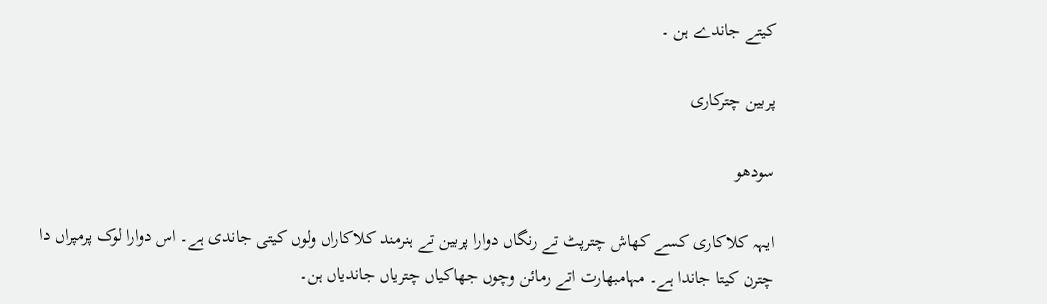کیتے جاندے ہن ۔

پربین چترکاری

سودھو

ایہہ کلاکاری کسے کھاش چترپٹ تے رنگاں دوارا پربین تے ہنرمند کلاکاراں ولوں کیتی جاندی ہے۔ اس دوارا لوک پرمپراں دا چترن کیتا جاندا ہے۔ مہامبھارت اتے رمائن وچوں جھاکیاں چتریاں جاندیاں ہن۔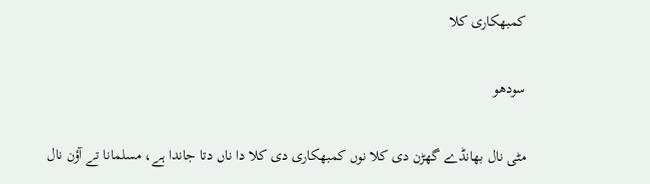کمبھکاری کلا

سودھو

مٹی نال بھانڈے گھڑن دی کلا نوں کمبھکاری دی کلا دا ناں دتا جاندا ہے، مسلمانا تے آؤن نال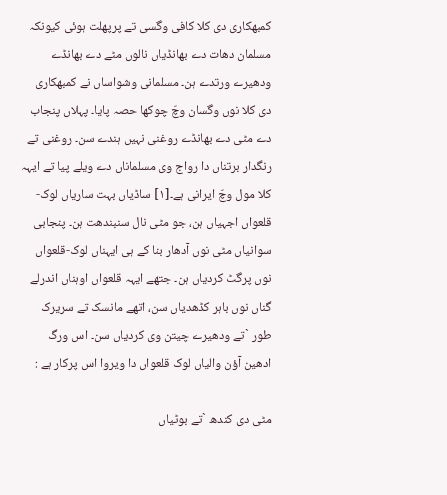کمبھکاری دی کلا کافی وگسی تے پرپھلت ہوئی کیونکہ مسلمان دھات دے بھانڈیاں نالوں مٹے دے بھانڈے ودھیرے ورتدے ہن۔ مسلمانی وشواساں نے کمبھکاری دی کلا نوں وگسان وچّ چوکھا حصہ پایا۔ پہلاں پنجاب دے مٹی دے بھانڈے روغنی نہیں ہندے سن۔ روغنی تے رنگدار برتناں دا رواج وی مسلماناں دے ویلے پیا تے ایہہ کلا مول وچّ ایرانی ہے۔[۱] ساڈیاں بہت ساریاں لوک-قلعواں اجہیاں ہن، جو مٹی نال سنبندھت ہن۔ پنجابی سوانیاں مٹی نوں آدھار بنا کے ہی ایہناں لوک-قلعواں نوں پرگٹ کردیاں ہن۔ جتھے ایہہ قلعواں اوہناں اندرلے گناں نوں باہر کڈھدیاں سن، اتھے مانسک تے سریرک طور `تے ودھیرے چیتن وی کردیاں سن۔ اس ورگ ادھین آؤن والیاں لوک قلعواں دا ویروا اس پرکار ہے :

مٹی دی کندھ `تے بوٹیاں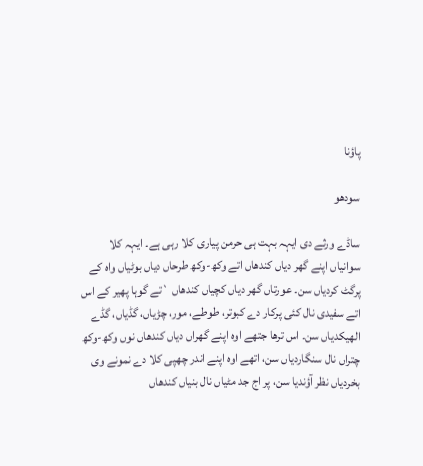پاؤنا

سودھو

ساڈے ورثے دی ایہہ بہت ہی حرمن پیاری کلا رہی ہے۔ ایہہ کلا سوانیاں اپنے گھر دیاں کندھاں اتے وکھ-وکھ طرحاں دیاں بوٹیاں واہ کے پرگٹ کردیاں سن۔ عورتاں گھر دیاں کچیاں کندھاں `تے گوہا پھیر کے اس اتے سفیدی نال کئی پرکار دے کبوتر، طوطے، مور، چڑیاں، گڈیاں، گڈے الھیکدیاں سن۔ اس ترھا جتھے اوہ اپنے گھراں دیاں کندھاں نوں وکھ-وکھ چتراں نال سنگاردیاں سن، اتھے اوہ اپنے اندر چھپی کلا دے نمونے وی بخردیاں نظر آؤندیا سن، پر اج جد مٹیاں نال بنیاں کندھاں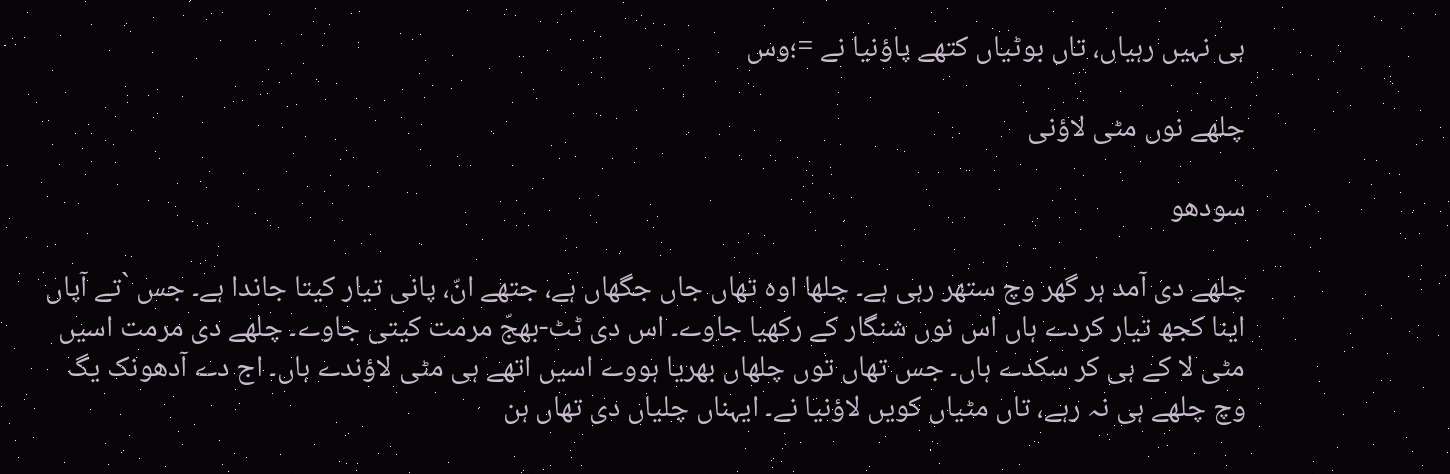ہی نہیں رہیاں، تاں بوٹیاں کتھے پاؤنیا نے =؛وس

چلھے نوں مٹی لاؤنی

سودھو

چلھے دی آمد ہر گھر وچ ستھر رہی ہے۔ چلھا اوہ تھاں جاں جگھاں ہے، جتھے انّ، پانی تیار کیتا جاندا ہے۔ جس `تے آپاں اینا کجھ تیار کردے ہاں اس نوں شنگار کے رکھیا جاوے۔ اس دی ٹٹ-بھجّ مرمت کیتی جاوے۔ چلھے دی مرمت اسیں مٹی لا کے ہی کر سکدے ہاں۔ جس تھاں توں چلھاں بھریا ہووے اسیں اتھے ہی مٹی لاؤندے ہاں۔ اج دے آدھونک یگ وچ چلھے ہی نہ رہے، تاں مٹیاں کویں لاؤنیا نے۔ ایہناں چلیاں دی تھاں ہن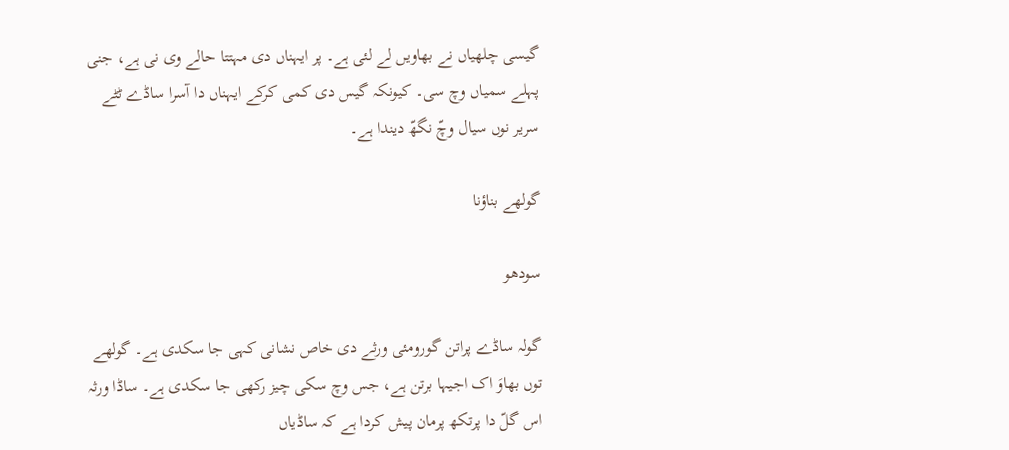گیسی چلھیاں نے بھاویں لے لئی ہے۔ پر ایہناں دی مہتتا حالے وی نی ہے، جنی پہلے سمیاں وچ سی۔ کیونکہ گیس دی کمی کرکے ایہناں دا آسرا ساڈے ٹٹے سریر نوں سیال وچّ نگھّ دیندا ہے۔

گولھے بناؤنا

سودھو

گولہ ساڈے پراتن گورومئی ورثے دی خاص نشانی کہی جا سکدی ہے۔ گولھے توں بھاوَ اک اجیہا برتن ہے، جس وچ سکی چیز رکھی جا سکدی ہے۔ ساڈا ورثہ اس گلّ دا پرتکھ پرمان پیش کردا ہے کہ ساڈیاں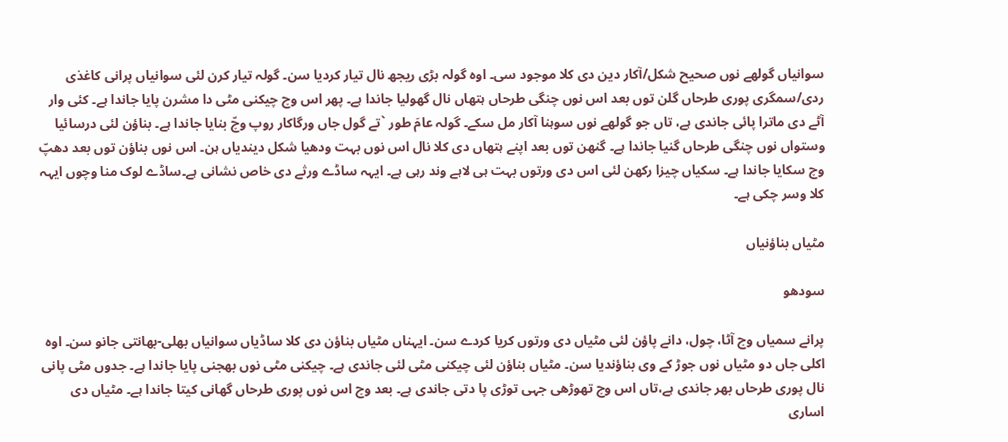سوانیاں گولھے نوں صحیح شکل/آکار دین دی کلا موجود سی۔ اوہ گولہ بڑی ریجھ نال تیار کردیا سن۔ گولہ تیار کرن لئی سوانیاں پرانی کاغذی ردی/سمگری پوری طرحاں گلن توں بعد اس نوں چنگی طرحاں ہتھاں نال گھولیا جاندا ہے۔ پھر اس وچ چیکنی مٹی دا مشرن پایا جاندا ہے۔ کئی وار آٹے دی ماترا پائی جاندی ہے، تاں جو گولھے نوں سوہنا آکار مل سکے۔ گولہ عامَ طور `تے گول جاں ورگاکار روپ وچّ بنایا جاندا ہے۔ بناؤن لئی درسائیا وستواں نوں چنگی طرحاں گنیا جاندا ہے۔ گنھن توں بعد اپنے ہتھاں دی کلا نال اس نوں بہت ودھیا شکل دیندیاں ہن۔ اس نوں بناؤن توں بعد دھپّ وچ سکایا جاندا ہے۔ سکیاں چیزا رکھن لئی اس دی ورتوں بہت ہی لاہے وند رہی ہے۔ ایہہ ساڈے ورثے دی خاص نشانی ہے۔ساڈے لوک منا وچوں ایہہ کلا وسر چکی ہے۔

مٹیاں بناؤنیاں

سودھو

پرانے سمیاں وچ آٹا، چول، دانے پاؤن لئی مٹیاں دی ورتوں کریا کردے سن۔ ایہناں مٹیاں بناؤن دی کلا ساڈیاں سوانیاں بھلی-بھانتی جانو سن۔ اوہ اکلی جاں دو مٹیاں نوں جوڑ کے وی بناؤندیا سن۔ مٹیاں بناؤن لئی چیکنی مٹی لئی جاندی ہے۔ چیکنی مٹی نوں بھجنی پایا جاندا ہے۔ جدوں مٹی پانی نال پوری طرحاں بھر جاندی ہے،تاں اس وچ تھوڑھی جہی توڑی پا دتی جاندی ہے۔ بعد وچ اس نوں پوری طرحاں گھانی کیتا جاندا ہے۔ مٹیاں دی اساری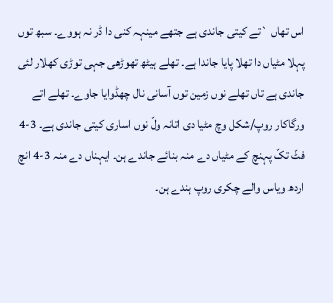اس تھاں `تے کیتی جاندی ہے جتھے مینہہ کنی دا ڈر نہ ہووے۔ سبھ توں پہلا مٹیاں دا تھلا پایا جاندا ہے۔ تھلے ہیٹھ تھوڑھی جہی توڑی کھلار لئی جاندی ہے تاں تھلے نوں زمین توں آسانی نال چھڈوایا جاوے۔ تھلے اتے ورگاکار روپ/شکل وچ مٹیا دی اتانہ ولّ نوں اساری کیتی جاندی ہے۔ 3-4 فٹّ تکّ پہنچ کے مٹیاں دے منہ بنائے جاندے ہن۔ ایہناں دے منہ 3-4 انچ اردھ ویاس والے چکری روپ ہندے ہن۔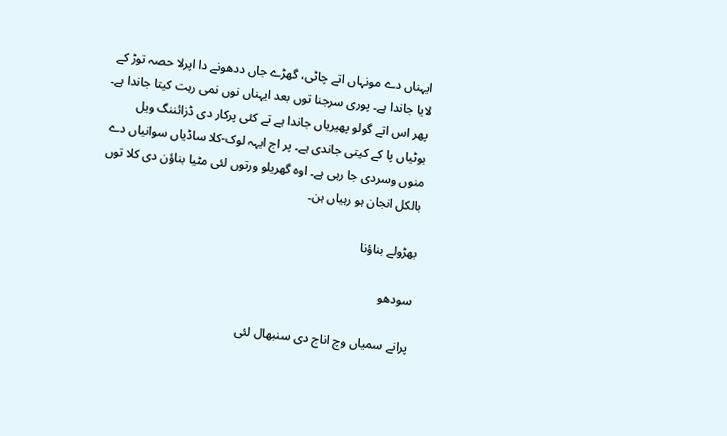ایہناں دے مونہاں اتے چاٹی، گھڑے جاں ددھونے دا اپرلا حصہ توڑ کے لایا جاندا ہے۔ پوری سرجنا توں بعد ایہناں نوں نمی رہت کیتا جاندا ہے۔ پھر اس اتے گولو پھیریاں جاندا ہے تے کئی پرکار دی ڈزائننگ ویل بوٹیاں پا کے کیتی جاندی ہے۔ پر اج ایہہ لوک-کلا ساڈیاں سوانیاں دے منوں وسردی جا رہی ہے۔ اوہ گھریلو ورتوں لئی مٹیا بناؤن دی کلا توں بالکل انجان ہو رہیاں ہن۔

بھڑولے بناؤنا

سودھو

پرانے سمیاں وچ اناج دی سنبھال لئی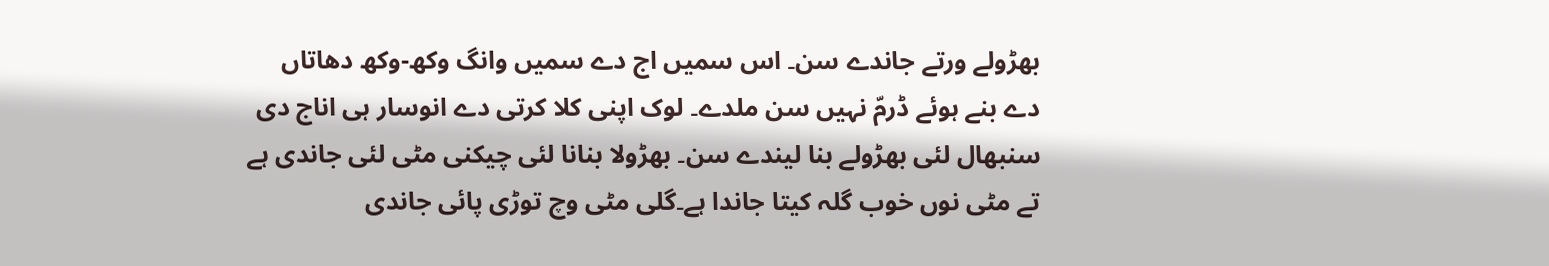بھڑولے ورتے جاندے سن۔ اس سمیں اج دے سمیں وانگ وکھ-وکھ دھاتاں دے بنے ہوئے ڈرمّ نہیں سن ملدے۔ لوک اپنی کلا کرتی دے انوسار ہی اناج دی سنبھال لئی بھڑولے بنا لیندے سن۔ بھڑولا بنانا لئی چیکنی مٹی لئی جاندی ہے تے مٹی نوں خوب گلہ کیتا جاندا ہے۔گلی مٹی وچ توڑی پائی جاندی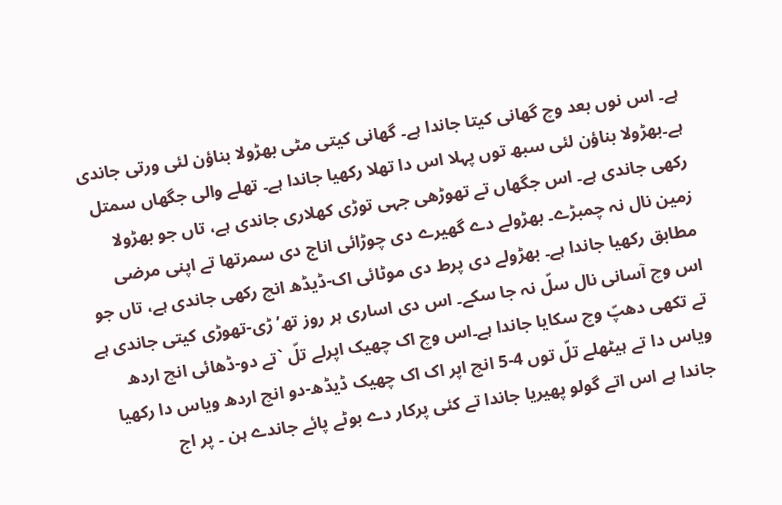ہے۔ اس نوں بعد وچ گھانی کیتا جاندا ہے۔ گھانی کیتی مٹی بھڑولا بناؤن لئی ورتی جاندی ہے۔بھڑولا بناؤن لئی سبھ توں پہلا اس دا تھلا رکھیا جاندا ہے۔ تھلے والی جگھاں سمتل رکھی جاندی ہے۔ اس جگھاں تے تھوڑھی جہی توڑی کھلاری جاندی ہے، تاں جو بھڑولا زمین نال نہ چمبڑے۔ بھڑولے دے گھیرے دی چوڑائی اناج دی سمرتھا تے اپنی مرضی مطابق رکھیا جاندا ہے۔ بھڑولے دی پرط دی موٹائی اک-ڈیڈھ انچ رکھی جاندی ہے، تاں جو اس وچ آسانی نال سلّ نہ جا سکے۔ اس دی اساری ہر روز تھ’ڑی-تھوڑی کیتی جاندی ہے تے تکھی دھپّ وچ سکایا جاندا ہے۔اس وچ اک چھیک اپرلے تلّ `تے دو-ڈھائی انچ اردھ ویاس دا تے ہیٹھلے تلّ توں 4-5 انچ اپر اک اک چھیک ڈیڈھ-دو انچ اردھ ویاس دا رکھیا جاندا ہے اس اتے گولو پھیریا جاندا تے کئی پرکار دے بوٹے پائے جاندے ہن ۔ پر اج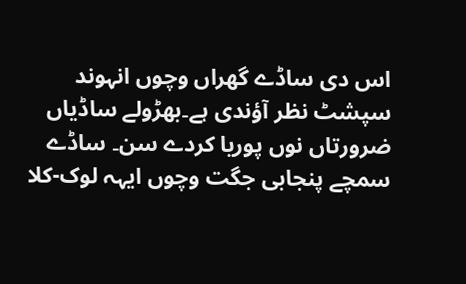اس دی ساڈے گھراں وچوں انہوند سپشٹ نظر آؤندی ہے۔بھڑولے ساڈیاں ضرورتاں نوں پوریا کردے سن۔ ساڈے سمچے پنجابی جگت وچوں ایہہ لوک-کلا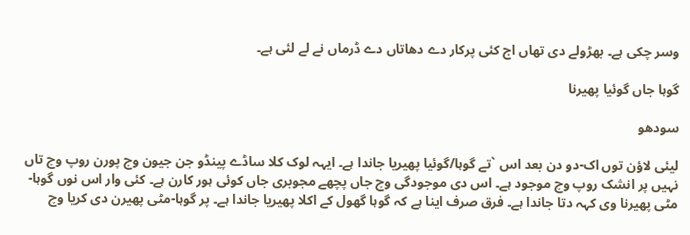وسر چکی ہے۔ بھڑولے دی تھاں اج کئی پرکار دے دھاتاں دے ڈرماں نے لے لئی ہے۔

گوہا جاں گوئیا پھیرنا

سودھو

لیئی لاؤن توں اک-دو دن بعد اس `تے گوہا/گوئیا پھیریا جاندا ہے۔ ایہہ لوک کلا ساڈے پینڈو جن جیون وچ پورن روپ وچ تاں نہیں پر انشک روپ وچ موجود ہے۔ اس دی موجودگی وچ جاں پچھے مجوبری جاں کوئی ہور کارن ہے۔ کئی وار اس نوں گوہا-مٹی پھیرنا وی کہہ دتا جاندا ہے۔ فرق صرف اینا ہے کہ گوہا گھول کے اکلا پھیریا جاندا ہے۔ پر گوہا-مٹی پھیرن دی کریا وچ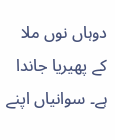دوہاں نوں ملا کے پھیریا جاندا ہے۔ سوانیاں اپنے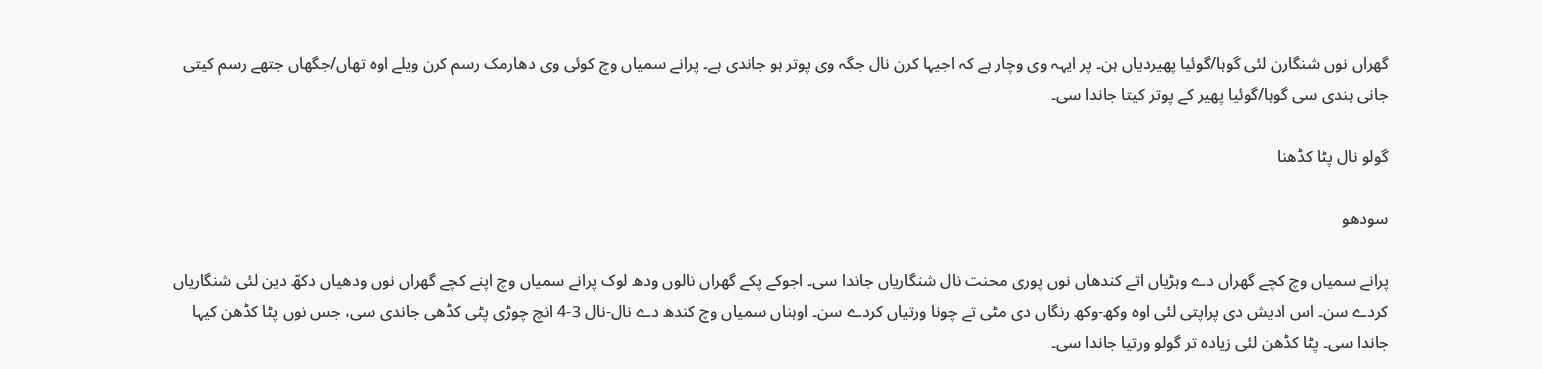گھراں نوں شنگارن لئی گوہا/گوئیا پھیردیاں ہن۔ پر ایہہ وی وچار ہے کہ اجیہا کرن نال جگہ وی پوتر ہو جاندی ہے۔ پرانے سمیاں وچ کوئی وی دھارمک رسم کرن ویلے اوہ تھاں/جگھاں جتھے رسم کیتی جانی ہندی سی گوہا/گوئیا پھیر کے پوتر کیتا جاندا سی۔

گولو نال پٹا کڈھنا

سودھو

پرانے سمیاں وچ کچے گھراں دے وہڑیاں اتے کندھاں نوں پوری محنت نال شنگاریاں جاندا سی۔ اجوکے پکے گھراں نالوں ودھ لوک پرانے سمیاں وچ اپنے کچے گھراں نوں ودھیاں دکھّ دین لئی شنگاریاں کردے سن۔ اس ادیش دی پراپتی لئی اوہ وکھ-وکھ رنگاں دی مٹی تے چونا ورتیاں کردے سن۔ اوہناں سمیاں وچ کندھ دے نال-نال 3-4 انچ چوڑی پٹی کڈھی جاندی سی، جس نوں پٹا کڈھن کیہا جاندا سی۔ پٹا کڈھن لئی زیادہ تر گولو ورتیا جاندا سی۔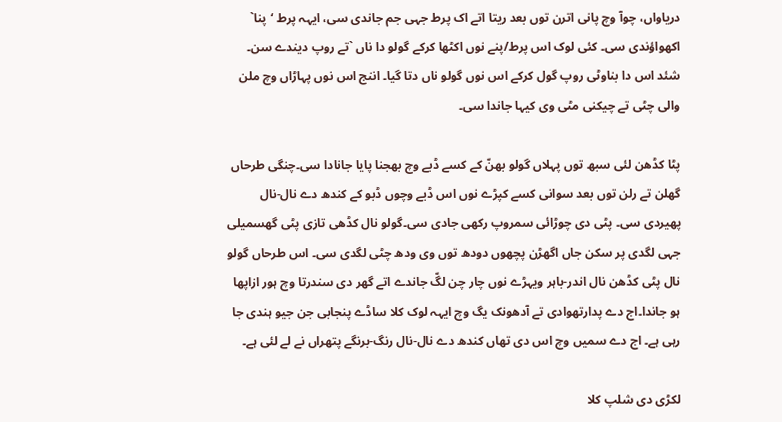دریاواں، چوآ وچ پانی اترن توں بعد ریتا اتے اک پرط جہی جم جاندی سی، ایہہ پرط ‘پنا` اکھواؤندی سی۔ کئی لوک اس پرط/پنے نوں اکٹھا کرکے گولو دا ناں `تے روپ دیندے سن۔ شئد اس دا بناوٹی روپ گول کرکے اس نوں گولو ناں دتا گیا۔ اننج اس نوں پہاڑاں وچ ملن والی چٹی تے چیکنی مٹی وی کیہا جاندا سی۔

پٹا کڈھن لئی سبھ توں پہلاں گولو بھنّ کے کسے ڈبے وچ بھجنا پایا جانادا سی۔چنگی طرحاں گھلن تے رلن توں بعد سوانی کسے کپڑے نوں اس ڈبے وچوں ڈبو کے کندھ دے نال-نال پھیردی سی۔ پٹی دی چوڑائی سمروپ رکھی جادی سی۔گولو نال کڈھی تازی پٹی گھسمیلی جہی لگدی پر سکن جاں اگھڑن پچھوں دودھ توں وی ودھ چٹی لگدی سی۔ اس طرحاں گولو نال پٹی کڈھن نال اندر-باہر ویہڑے نوں چار چن لگّ جاندے اتے گھر دی سندرتا وچ ہور ازاپھا ہو جاندا۔اج دے پدارتھوادی تے آدھونک یگ وچ ایہہ لوک کلا ساڈے پنجابی جن جیو ہندی جا رہی ہے۔ اج دے سمیں وچ اس دی تھاں کندھ دے نال-نال رنگ-برنگے پتھراں نے لے لئی ہے۔

لکڑی دی شلپ کلا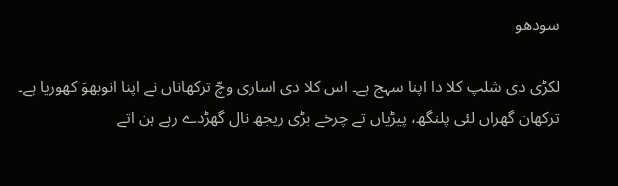سودھو

لکڑی دی شلپ کلا دا اپنا سہج ہے۔ اس کلا دی اساری وچّ ترکھاناں نے اپنا انوبھوَ کھوریا ہے۔ ترکھان گھراں لئی پلنگھ، پیڑیاں تے چرخے بڑی ریجھ نال گھڑدے رہے ہن اتے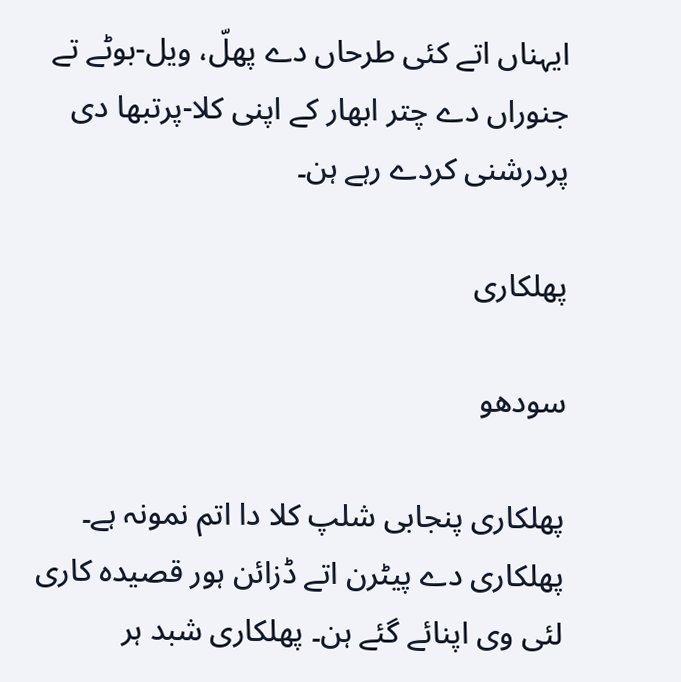ایہناں اتے کئی طرحاں دے پھلّ، ویل-بوٹے تے جنوراں دے چتر ابھار کے اپنی کلا-پرتبھا دی پردرشنی کردے رہے ہن۔

پھلکاری

سودھو

پھلکاری پنجابی شلپ کلا دا اتم نمونہ ہے۔ پھلکاری دے پیٹرن اتے ڈزائن ہور قصیدہ کاری لئی وی اپنائے گئے ہن۔ پھلکاری شبد ہر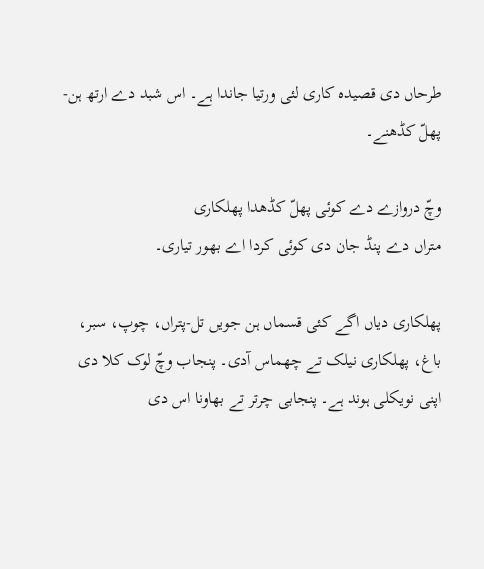طرحاں دی قصیدہ کاری لئی ورتیا جاندا ہے۔ اس شبد دے ارتھ ہن- پھلّ کڈھنے۔

وچّ دروازے دے کوئی پھلّ کڈھدا پھلکاری
متراں دے پنڈ جان دی کوئی کردا اے بھور تیاری۔

پھلکاری دیاں اگے کئی قسماں ہن جویں تل-پتراں، چوپ، سبر، باغ، پھلکاری نیلک تے چھماس آدی۔ پنجاب وچّ لوک کلا دی اپنی نویکلی ہوند ہے۔ پنجابی چرتر تے بھاونا اس دی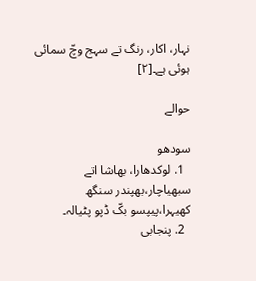نہار، اکار، رنگ تے سہج وچّ سمائی ہوئی ہے۔[۲]

حوالے

سودھو
  1. لوکدھارا، بھاشا اتے سبھیاچار،بھپندر سنگھ کھیہرا،پیپسو بکّ ڈپو پٹیالہ۔
  2. پنجابی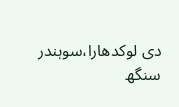دی لوکدھارا،سوہندر سنگھ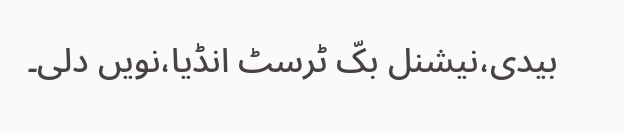بیدی،نیشنل بکّ ٹرسٹ انڈیا،نویں دلی۔